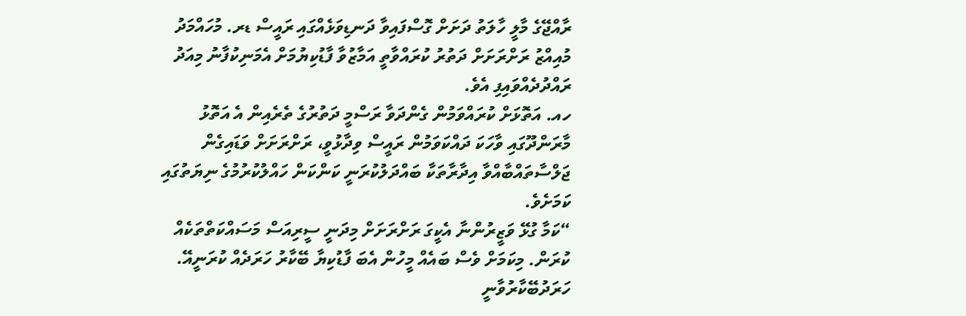ރާއްޖޭގެ މާލީ ހާލަތު ދަށަށް ގޮސްފައިވާ ދަނޑިވަޅެއްގައި ރައީސް ޑރ. މުހައްމަދު މުއިއްޒު ރަށްރަށަށް ދަތުރު ކުރައްވާތީ އަމާޒުވާ ފާޑުކިޔުމަށް އެމަނިކުފާނު މިއަދު ރައްދުދެއްވައިފި އެވެ.
ހއ. އަތޮޅަށް ކުރައްވަމުން ގެންދަވާ ރަސްމީ ދަތުރުގެ ތެރެއިން އެ އަތޮޅު މާރަންދޫގައި ވާހަކަ ދައްކަވަމުން ރައީސް ވިދާޅުވީ، ރަށްރަށަށް ވަޑައިގެން ޖަލްސާތައްބާއްވާ އިދާރާތަކާ ބައްދަލުކުރަނީ ކަންކަން ހައްލުކުރުމުގެ ނިޔަތުގައި ކަމަށެވެ.
“ކަމާ ގުޅޭ ވަޒީރުންނާ އެކީގަ ރަށްރަށަށް މިދަނީ ސީރިއަސް މަސައްކަތްތަކެއް ކުރަން. މިކަމަށް ވެސް ބައެއް މީހުން އެބަ ފާޑުކިޔާ ބޭކާރު ހަރަދެއް ކުރަނީއޭ. ހަރަދުބޭކާރުވާނީ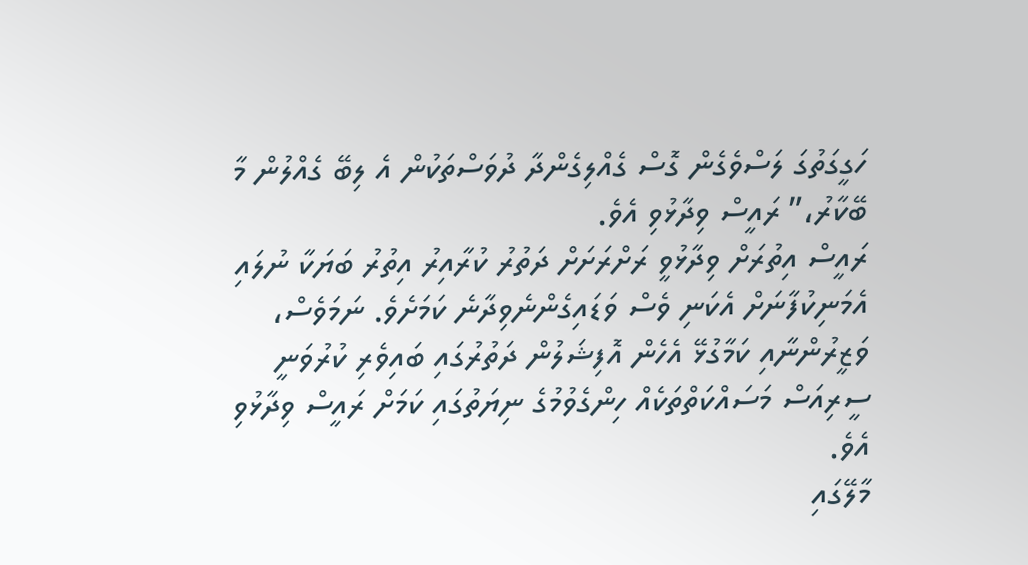ހަގީގަތުގަ ލަސްވެގެން ގޮސް ގެއްލިގެންދާ ދުވަސްތަކުން އެ ލިބޭ ގެއްލުން މާ ބޭކާރު،” ރައީސް ވިދާޅުވި އެވެ.
ރައީސް އިތުރަށް ވިދާޅުވީ ރަށްރަށަށް ދަތުރު ކުރާއިރު އިތުރު ބަޔަކާ ނުލައި އެމަނިކުފާނަށް އެކަނި ވެސް ވަޑައިގެންނެވިދާނެ ކަމަށެވެ. ނަމަވެސް، ވަޒީރުންނާއި ކަމާގުޅޭ އެހެން އޮފިޝަލުން ދަތުރުގައި ބައިވެރި ކުރުވަނީ ސީރިއަސް މަސައްކަތްތަކެއް ހިންގެވުމުގެ ނިޔަތުގައި ކަމަށް ރައީސް ވިދާޅުވި އެވެ.
މާލޭގައި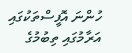ހުންނަ އޮފީސްތަކުގައި އަރާމުގައި ތިބުމުގެ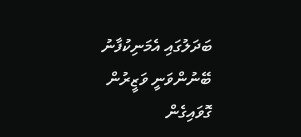ބަދަލުގައި އެމަނިކުފާނު ބޭނުންވަނީ ވަޒީރުން ގޮވައިގެން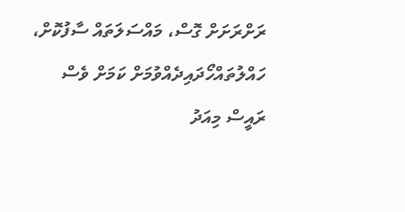ރަށްރަށަށް ގޮސް، މައްސަލަތައް ސާފުކޮށް، ހައްލުތައްހޯދައިދެއްވުމަށް ކަމަށް ވެސް ރައީސް މިއަދު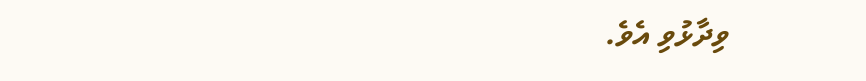ވިދާޅުވި އެވެ.